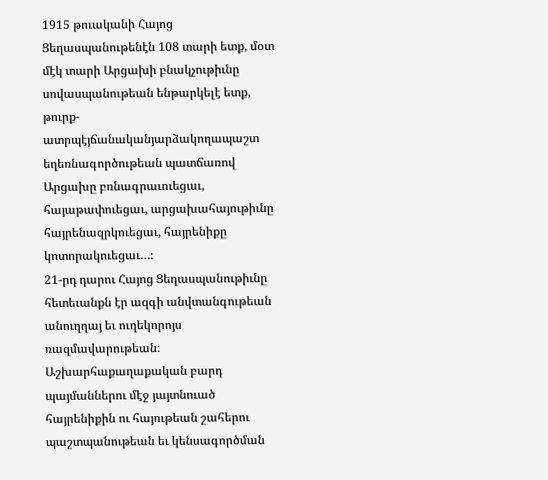1915 թուականի Հայոց Ցեղասպանութենէն 108 տարի ետք, մօտ մէկ տարի Արցախի բնակչութիւնը սովասպանութեան ենթարկելէ ետք, թուրք-ատրպէյճանականյարձակողապաշտ եղեռնագործութեան պատճառով Արցախը բռնագրաւուեցաւ, հայաթափուեցաւ, արցախահայութիւնը հայրենազրկուեցաւ, հայրենիքը կոտորակուեցաւ…։
21-րդ դարու Հայոց Ցեղասպանութիւնը հետեւանքն էր ազգի անվտանգութեան անուղղայ եւ ուղեկորոյս ռազմավարութեան։
Աշխարհաքաղաքական բարդ պայմաններու մէջ յայտնուած հայրենիքին ու հայութեան շահերու պաշտպանութեան եւ կենսագործման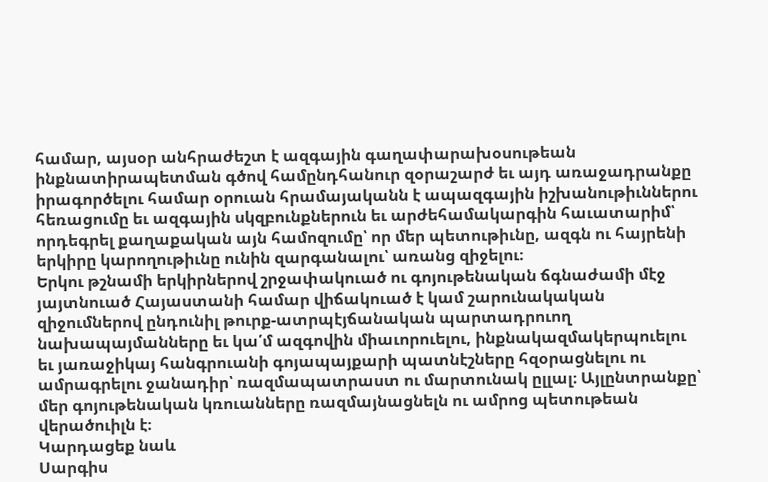համար, այսօր անհրաժեշտ է ազգային գաղափարախօսութեան ինքնատիրապետման գծով համընդհանուր զօրաշարժ եւ այդ առաջադրանքը իրագործելու համար օրուան հրամայականն է ապազգային իշխանութիւններու հեռացումը եւ ազգային սկզբունքներուն եւ արժեհամակարգին հաւատարիմ՝ որդեգրել քաղաքական այն համոզումը՝ որ մեր պետութիւնը, ազգն ու հայրենի երկիրը կարողութիւնը ունին զարգանալու՝ առանց զիջելու։
Երկու թշնամի երկիրներով շրջափակուած ու գոյութենական ճգնաժամի մէջ յայտնուած Հայաստանի համար վիճակուած է կամ շարունակական զիջումներով ընդունիլ թուրք-ատրպէյճանական պարտադրուող նախապայմանները եւ կա՛մ ազգովին միաւորուելու, ինքնակազմակերպուելու եւ յառաջիկայ հանգրուանի գոյապայքարի պատնէշները հզօրացնելու ու ամրագրելու ջանադիր՝ ռազմապատրաստ ու մարտունակ ըլլալ։ Այլընտրանքը՝ մեր գոյութենական կռուանները ռազմայնացնելն ու ամրոց պետութեան վերածուիլն է։
Կարդացեք նաև
Սարգիս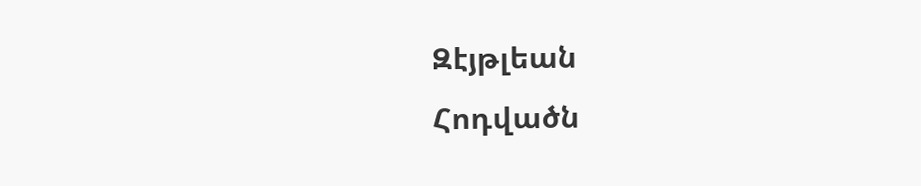Զէյթլեան
Հոդվածն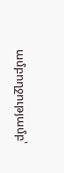ամբողջությամբ՝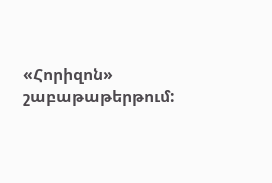«Հորիզոն» շաբաթաթերթում: